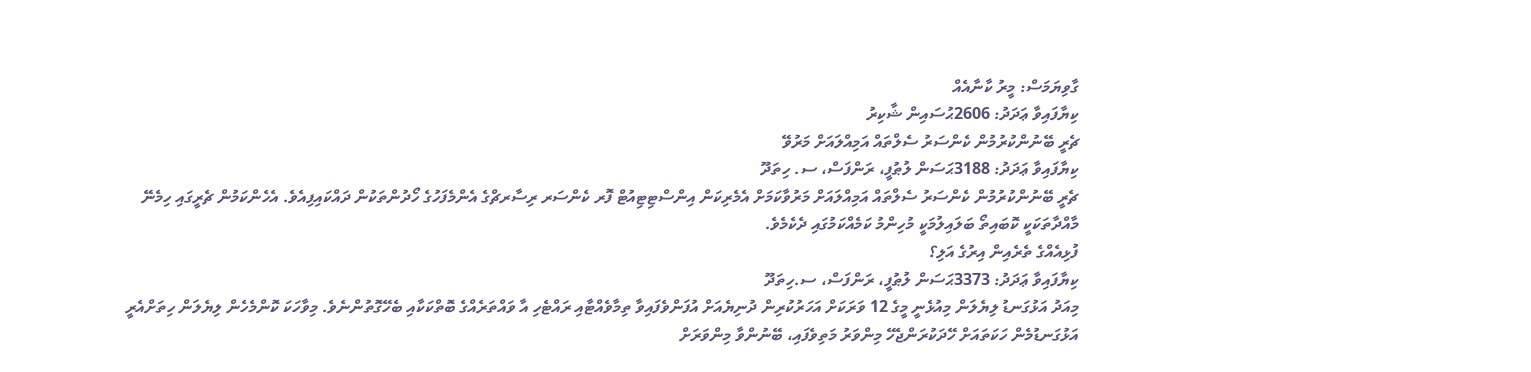ގާވިޔަމަސް: މީރު ކާނާއެއް
ކިޔާފައިވާ ޢަދަދު: 2606ޙުސައިން ޝާކިރު
ޗެރީ ބޭނުންކުރުމުން ކެންސަރު ސެލްތައް އަމިއްލައަށް މަރުވޭ
ކިޔާފައިވާ ޢަދަދު: 3188ޙަސަން ލުޠުފީ، ރަންފަސް، ސ. ހިތަދޫ
ޗެރީ ބޭނުންކުރުމުން ކެންސަރު ސެލްތައް އަމިއްލައަށް މަރުވާކަމަށް އެމެރިކަން އިންސްޓިޓިއުޓް ފޮރ ކެންސަރ ރިސާރޗްގެ އެންމެފަހުގެ ހޯދުންތަކުން ދައްކައިފިއެވެ. އެހެންކަމުން ޗެރީގައި ހިމެނޭ މާއްދާތަކަކީ ކޮބައިތޯ ބަލައިލުމަކީ މުހިންމު ކަމެއްކަމުގައި ދެކެމެވެ.
ފުޅިއެއްގެ ތެރެއިން އިރުގެ އަލި؟
ކިޔާފައިވާ ޢަދަދު: 3373ޙަސަން ލުޠުފީ، ރަންފަސް، ސ.ހިތަދޫ
މިއަދު އަޅުގަނޑު ލިޔެލަން މިއުޅެނީ މީގެ 12 ވަރަކަށް އަހަރުކުރިން ދުނިޔެއަށް އުފަންވެފައިވާ ތިމާވެއްޓާއި ރައްޓެހި އާ ވައްތަރެއްގެ ބޮތްކަކާއި ބެހޭގޮތުންނެވެ. މިވާހަކަ ކޮންމެހެން ލިޔެލަން ހިތަށްއެރީ އަޅުގަނޑުމެން ހަކަތައަށް ހޭދަކުރަންޖެހޭ މިންވަރު މަތިވެފައި، ބޭނުންވާ މިންވަރަށް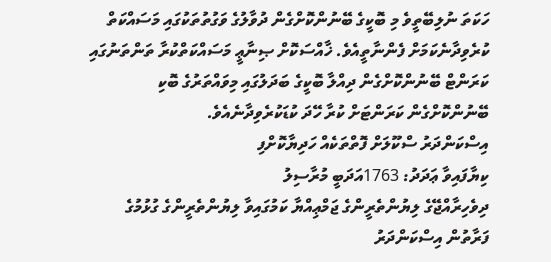ހަކަތަ ނުލިބޭތީވެ މި ބޮކީގެ ބޭނުންކޮށްގެން ދުވާލުގެ ވަގުތުތަކުގައި މަސައްކަތް ކުރެވިދާނެކަމަށް ފެންނާތީއެވެ. ޚާއްސަކޮށް ޞިނާޢީ މަސައްކަތްކުރާ ތަންތަނުގައި ކަރަންޓް ބޭނުންކޮށްގެން ދިއްލާ ބޮކީގެ ބަދަލުގައި މިވައްތަރުގެ ބޮކި ބޭނުންކޮށްގެން ކަރަންޓަށް ކުރާ ހޭދަ ކުޑަކުރެވިދާނެއެވެ.
އިސްކަންދަރު ސްކޫލަށް ފޮތްތަކެއް ހަދިޔާކޮށްފި
ކިޔާފައިވާ ޢަދަދު: 1763އަދަބީ މުރާސިލު
ދިވެހިރާއްޖޭގެ ލިޔުންތެރީންގެ ޖަމްޢިއްޔާ ކަމުގައިވާ ލިޔުންތެރީންގެ ގުޅުމުގެ ފަރާތުން އިސްކަންދަރު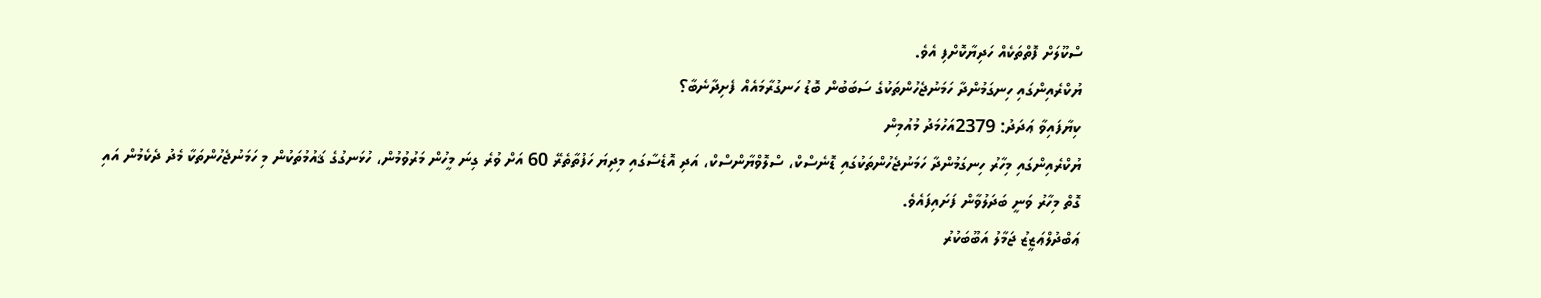ސްކޫލަށް ފޮތްތަކެއް ހަދިޔާކޮށްފި އެވެ.
ޔުކްރެއިންގައި ހިނގަމުންދާ ހަމަނުޖެހުންތަކުގެ ސަބަބުން ބޮޑު ހަނގުރާމައެއް ފެށިދާނެބާ؟
ކިޔާފައިވާ ޢަދަދު: 2379އަހުމަދު މުއުމިން
ޔުކްރެއިންގައި މިހާރު ހިނގަމުންދާ ހަމަނުޖެހުންތަކުގައި ޑޮނެސްކް، ސްލޮވްޔާންސްކް، އަދި އޮޑެސާގައި މިދިޔަ ހަފުތާތެރޭ 60 އަށް ވުރެ ގިނަ މީހުން މަރުވުމުން، ހުޅަނގުގެ ޤައުމުތަކުން މި ހަމަނުޖެހުންތަކާ މެދު ދެކެމުން އައި ގޮތް މިހާރު ވަނީ ބަދަލުވާން ފަށައިފައެވެ.
ޢަބްދުލްޢަޒީޒު ޖަމާލު އަބޫބަކުރު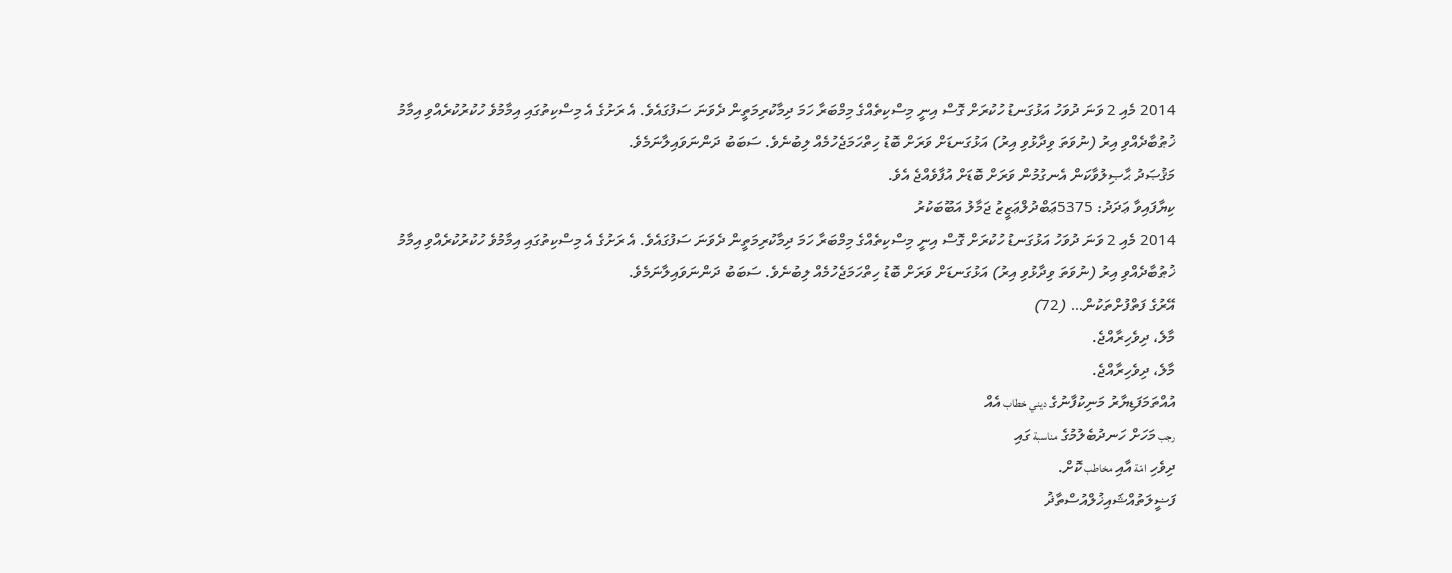2014 މެއި 2 ވަނަ ދުވަހު އަޅުގަނޑު ހުކުރަށް ގޮސް އިނީ މިސްކިތެއްގެ މިމްބަރާ ހަމަ ދިމާކުރިމަތީން ދެވަނަ ސަފުގައެވެ. އެ ރަށުގެ އެ މިސްކިތުގައި އިމާމުވެ ހުކުރުކުރެއްވި އިމާމު ޚުޠުބާދެއްވި އިރު (ނުވަތަ ވިދާޅުވި އިރު) އަޅުގަނޑަށް ވަރަށް ބޮޑު ހިތްހަމަޖެހުމެއް ލިބުނެވެ. ސަބަބު ދަންނަވައިލާނަމެވެ.
މަޤުޞަދު ޙާޞިލުވާކަން އެނގުމުން ވަރަށް ބޮޑަށް އުފާވެއްޖެ އެވެ.
ކިޔާފައިވާ ޢަދަދު: 5375ޢަބްދުލްޢަޒީޒު ޖަމާލު އަބޫބަކުރު
2014 މެއި 2 ވަނަ ދުވަހު އަޅުގަނޑު ހުކުރަށް ގޮސް އިނީ މިސްކިތެއްގެ މިމްބަރާ ހަމަ ދިމާކުރިމަތީން ދެވަނަ ސަފުގައެވެ. އެ ރަށުގެ އެ މިސްކިތުގައި އިމާމުވެ ހުކުރުކުރެއްވި އިމާމު ޚުޠުބާދެއްވި އިރު (ނުވަތަ ވިދާޅުވި އިރު) އަޅުގަނޑަށް ވަރަށް ބޮޑު ހިތްހަމަޖެހުމެއް ލިބުނެވެ. ސަބަބު ދަންނަވައިލާނަމެވެ.
އޭރުގެ ފަތްފުށްތަކުން… (72)
މާލެ، ދިވެހިރާއްޖެ.
މާލެ، ދިވެހިރާއްޖެ.
އުއްތަމަފަޑިޔާރު މަނިކުފާނުގެ ديني خطاب އެއް
رجب މަހަށް ހަނދުބެލުމުގެ مناسبة ގައި
ދިވެހި امّة އާއި مخاطب ކޮށް.
ފަޟީލަތުއްޝައިޚުލްއުސްތާޛު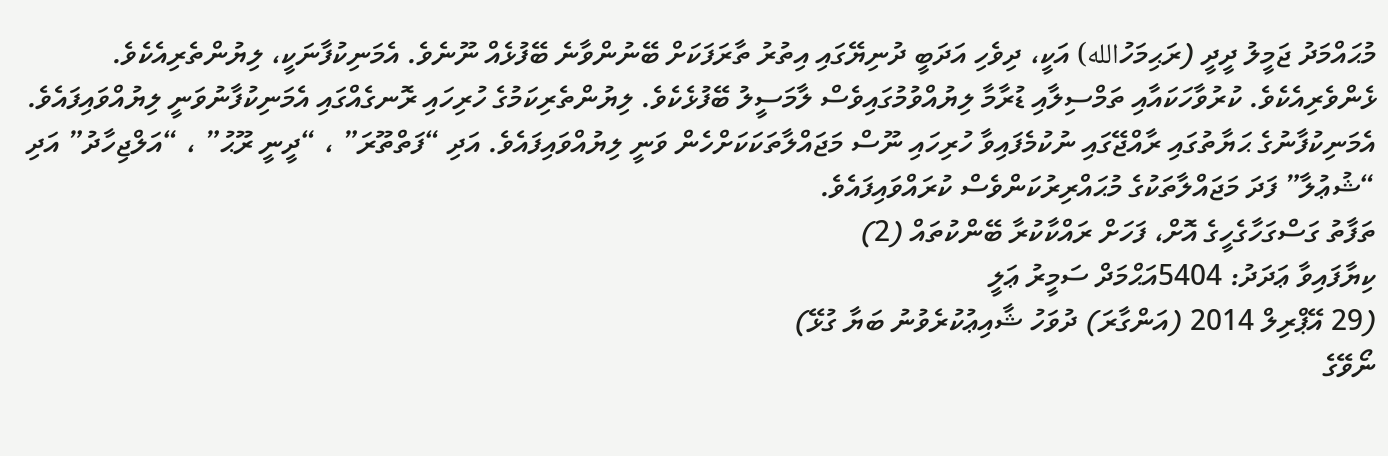މުޙައްމަދު ޖަމީލު ދީދީ (ރަޙިމަހުالله) އަކީ، ދިވެހި އަދަބީ ދުނިޔޭގައި އިތުރު ތާރަފަކަށް ބޭނުންވާނެ ބޭފުޅެއް ނޫނެވެ. އެމަނިކުފާނަކީ، ލިޔުންތެރިއެކެވެ. ޅެންވެރިއެކެވެ. ކުރުވާހަކައާއި ތަމްސިލާއި ޑުރާމާ ލިޔުއްވުމުގައިވެސް ލާމަސީލު ބޭފުޅެކެވެ. ލިޔުންތެރިކަމުގެ ހުރިހައި ރޮނގެއްގައި އެމަނިކުފާނުވަނީ ލިޔުއްވައިފައެވެ. އެމަނިކުފާނުގެ ޙަޔާތުގައި ރާއްޖޭގައި ނުކުމެފައިވާ ހުރިހައި ނޫސް މަޖައްލާތަކަކަށްހެން ވަނީ ލިޔުއްވައިފައެވެ. އަދި “ފަތްތޫރަ” ، “ދީނީ ރޫޙު” ، “އަލްޖިހާދު” އަދި “ޝުޢުލާ” ފަދަ މަޖައްލާތަކުގެ މުޙައްރިރުކަންވެސް ކުރައްވައިފައެވެ.
ތަފާތު ގަސްގަހާގެހީގެ އޮށް، ފަހަށް ރައްކާކުރާ ބޭންކުތައް (2)
ކިޔާފައިވާ ޢަދަދު: 5404އަޙްމަދް ސަމީރު ޢަލީ
(29 އޭޕްރިލް 2014 (އަންގާރަ) ދުވަހު ޝާއިޢުކުރެވުނު ބަޔާ ގުޅޭ)
ނޯވޭގެ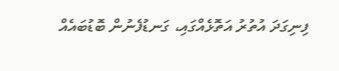ފިނިގަދަ އުތުރު އަތޮޅެއްގައި، ގަނޑުފެނުން ބޮޑުބައެއް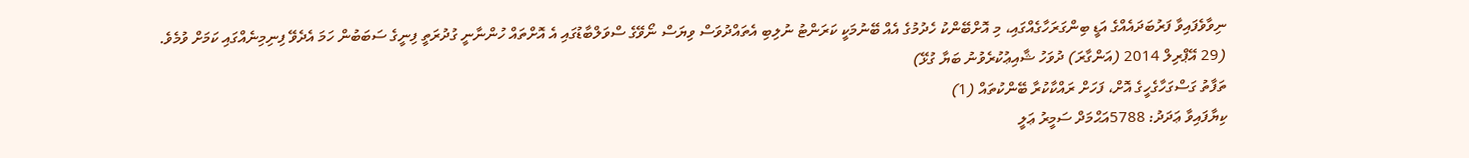ނިވާވެފައިވާ ފަރުބަދައެއްގެ އަޑީ ބިންގަރަހާގެއްގައި، މި އޮށްބޭންކު ހެދުމުގެ އެއް ބޭނުމަކީ ކަރަންޓު ނުލިބި އެތައްދުވަސް ވިޔަސް ނޯވޭގެ ސްވަލްބާޑުގައި އެ އޮށްތައް ހުންނާނީ ގުދުރަތީ ފިނީގެ ސަބަބުން ހަމަ އެދެވޭ ފިނިމިނެއްގައި ކަމަށް ވުމެވެ.
(29 އޭޕްރިލް 2014 (އަންގާރަ) ދުވަހު ޝާއިޢުކުރެވުނު ބަޔާ ގުޅޭ)
ތަފާތު ގަސްގަހާގެހީގެ އޮށް، ފަހަށް ރައްކާކުރާ ބޭންކުތައް (1)
ކިޔާފައިވާ ޢަދަދު: 5788އަޙްމަދް ސަމީރު ޢަލީ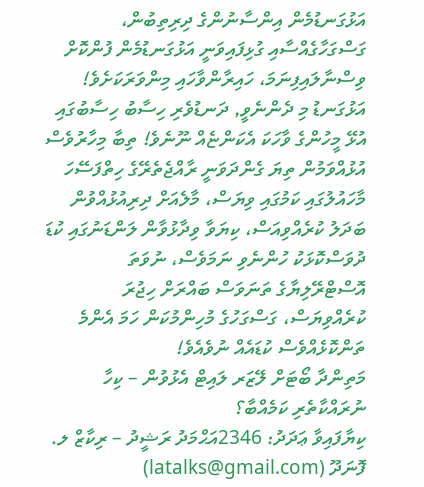އަޅުގަނޑުމެން އިންސާނުންގެ ދިރިތިބުން، ގަސްގަހާގެއްސާއި ގުޅިފައިވަނީ އަޅުގަނޑުމެން ފުންކޮށް ވިސްނާލައިފިނަމަ، ހައިރާންވާހައި މިންވަރަކަށެވެ! އަޅުގަނޑު މި ދެންނެވީ, ދަނޑުވެރި ހިސާބު ހިސާބުގައި އުޅޭ މީހުންގެ ވާހަކަ އެކަންޏެއް ނޫނެވެ! ތިބާ މިހާރުވެސް އުޅުއްވަމުން ތިޔަ ގެންދަވަނީ ރާއްޖެތެރޭގެ ހިތްފަސޭހަ މާހައުލުގައި ކަމުގައި ވިޔަސް، މާލެއަށް ދިރިއުޅުއްވުން ބަދަލު ކުރެއްވިއަސް، ކިޔަވާ ވިދާޅުވާން ލަންޑަނުގައި ކުޑަ ދުވަސްކޮޅަކު ހުންނެވި ނަމަވެސް، ނުވަތަ އޮސްޓްރޭލިޔާގެ ތަނަވަސް ބައްރަށް ހިޖުރަ ކުރެއްވިޔަސް، ގަސްގަހުގެ މުހިންމުކަން ހަމަ އެންމެ ތަންކޮޅެއްވެސް ކުޑައެއް ނުވެއެވެ!
މަތިންދާ ބޯޓަށް ލޭޒަރ ލައިޓް އެޅުވުން – ކިހާ ނުރައްކާތެރި ކަމެއްބާ؟
ކިޔާފައިވާ ޢަދަދު: 2346އަޙްމަދު ރަޝީދު – ރިކާޒް ލ. ފޮނަދޫ (latalks@gmail.com)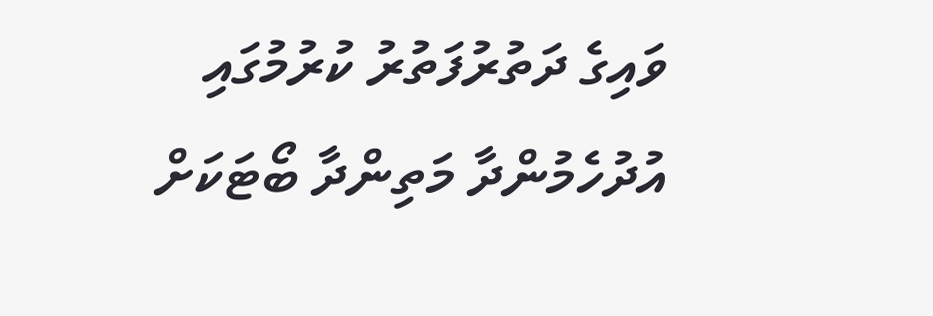ވައިގެ ދަތުރުފަތުރު ކުރުމުގައި އުދުހެމުންދާ މަތިންދާ ބޯޓަކަށް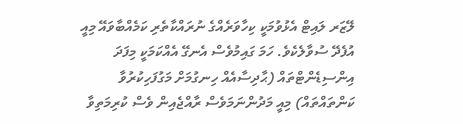ލޭޒަރ ލައިޓް އެޅުވުމަކީ ކިހާވަރެއްގެ ނުރައްކާތެރި ކަމެއްބާވައޭ މިއީ އުފެދޭ ސުވާލެކެވެ. ހަމަ ގައިމުވެސް އެނގޭ އެއްކަމަކީ މިފަދަ އިންސިޑެންޓްތައް (ޙާދިސާއެއް ހިނގުމަށް މަގުފަހިކުރުވާ ކަންތައްތައް) މިއީ މަދުންނަމަވެސް ރާއްޖެއިން ވެސް ކުރިމަތިވާ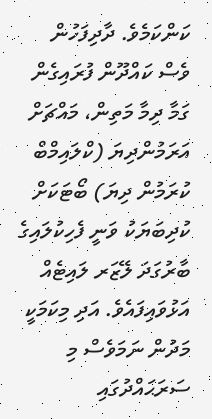ކަންކަމެވެ. ދާދިފަހުން ވެސް ކައްދޫން ފުރައިގެން ގަމާ ދިމާ މަތިން، މައްޗަށް އަރަމުންދިޔަ (ކްލައިމްބް ކުރަމުން ދިޔަ) ބޯޓަކަށް ކުދިބަޔަކު ވަނީ ފެހިކުލައިގެ ބާރުގަދަ ލޭޒަރ ލައިޓެއް އަޅުވައިފައެވެ. އަދި މިކަމަކީ މަދުން ނަމަވެސް މި ސަރަޙައްދުގައި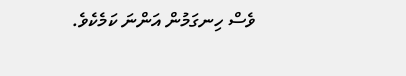ވެސް ހިނގަމުން އަންނަ ކަމެކެވެ.